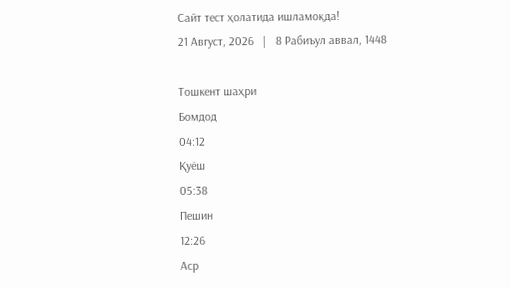Сайт тест ҳолатида ишламоқда!
21 Август, 2026   |   8 Рабиъул аввал, 1448

Тошкент шаҳри
Бомдод
04:12
Қуёш
05:38
Пешин
12:26
Аср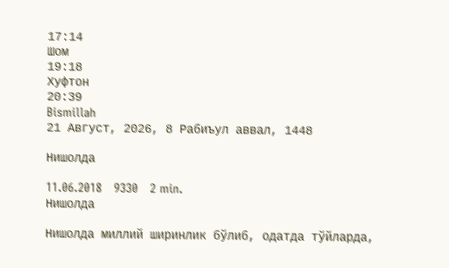17:14
Шом
19:18
Хуфтон
20:39
Bismillah
21 Август, 2026, 8 Рабиъул аввал, 1448

Нишолда

11.06.2018   9330   2 min.
Нишолда

Нишолда миллий ширинлик бўлиб, одатда тўйларда,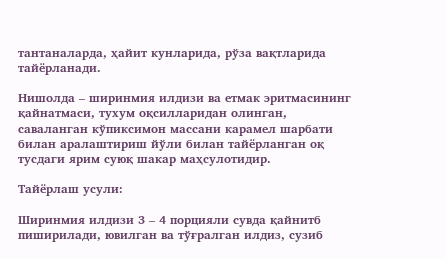тантаналарда, ҳайит кунларида, рўза вақтларида тайёрланади.

Нишолда – ширинмия илдизи ва етмак эритмасининг қайнатмаси, тухум оқсилларидан олинган, саваланган кўпиксимон массани карамел шарбати билан аралаштириш йўли билан тайёрланган оқ тусдаги ярим суюқ шакар маҳсулотидир.

Тайёрлаш усули:

Ширинмия илдизи 3 – 4 порцияли сувда қайнитб пиширилади, ювилган ва тўғралган илдиз, сузиб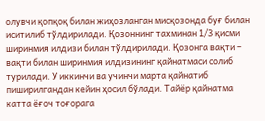олувчи қопқоқ билан жиҳозланган мисқозонда буғ билан иситилиб тўлдирилади. Қозоннинг тахминан 1/3 қисми ширинмия илдизи билан тўлдирилади. Қозонга вақти – вақти билан ширинмия илдизининг қайнатмаси солиб турилади. У иккинчи ва учинчи марта қайнатиб пиширилгандан кейин ҳосил бўлади. Тайёр қайнатма катта ёғоч тоғорага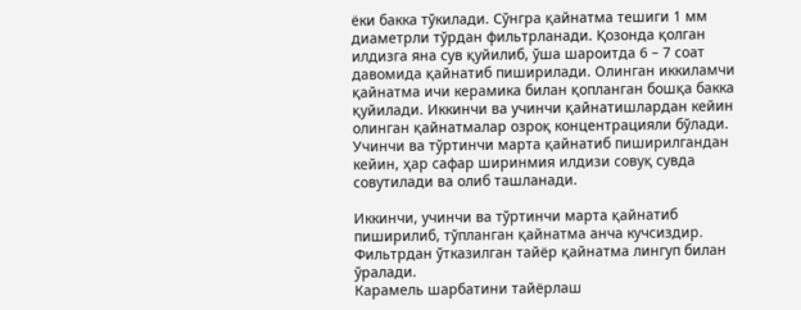ёки бакка тўкилади. Сўнгра қайнатма тешиги 1 мм диаметрли тўрдан фильтрланади. Қозонда қолган илдизга яна сув қуйилиб, ўша шароитда 6 – 7 соат давомида қайнатиб пиширилади. Олинган иккиламчи қайнатма ичи керамика билан қопланган бошқа бакка қуйилади. Иккинчи ва учинчи қайнатишлардан кейин олинган қайнатмалар озроқ концентрацияли бўлади.
Учинчи ва тўртинчи марта қайнатиб пиширилгандан кейин, ҳар сафар ширинмия илдизи совуқ сувда совутилади ва олиб ташланади.

Иккинчи, учинчи ва тўртинчи марта қайнатиб пиширилиб, тўпланган қайнатма анча кучсиздир. Фильтрдан ўтказилган тайёр қайнатма лингуп билан ўралади.
Карамель шарбатини тайёрлаш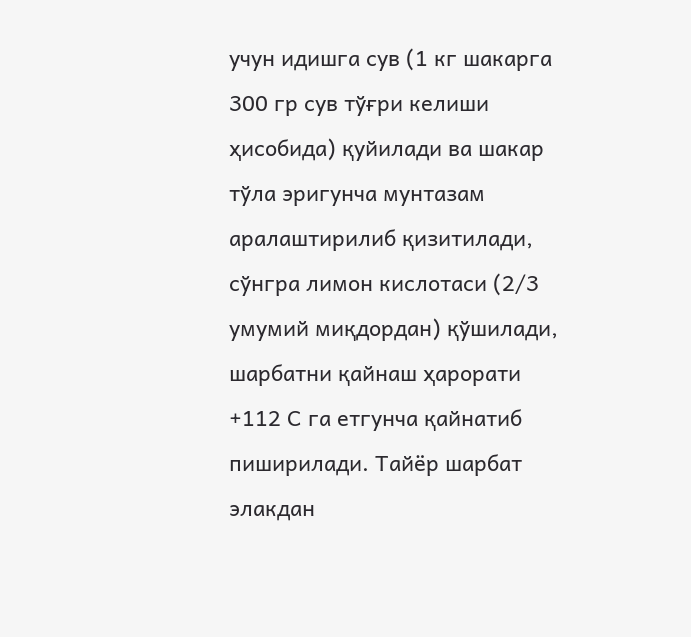учун идишга сув (1 кг шакарга 300 гр сув тўғри келиши ҳисобида) қуйилади ва шакар тўла эригунча мунтазам аралаштирилиб қизитилади, сўнгра лимон кислотаси (2/3 умумий миқдордан) қўшилади, шарбатни қайнаш ҳарорати +112 С га етгунча қайнатиб пиширилади. Тайёр шарбат элакдан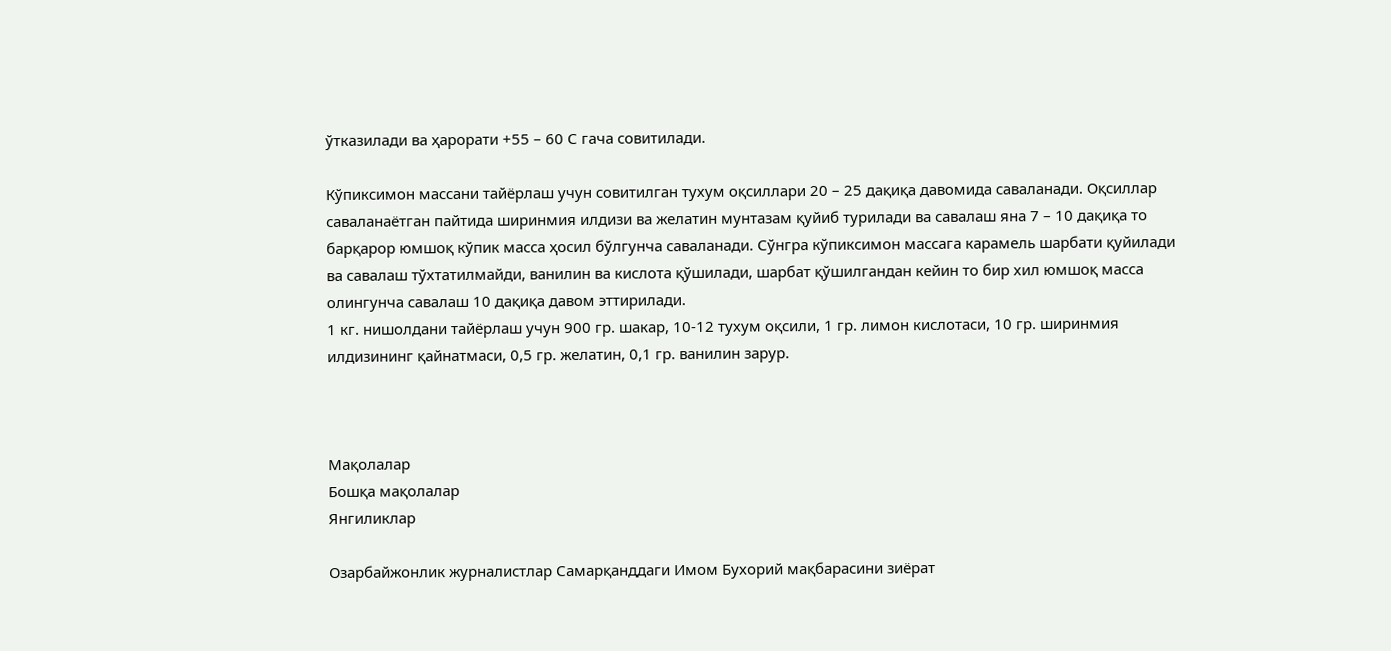ўтказилади ва ҳарорати +55 – 60 С гача совитилади.

Кўпиксимон массани тайёрлаш учун совитилган тухум оқсиллари 20 – 25 дақиқа давомида саваланади. Оқсиллар саваланаётган пайтида ширинмия илдизи ва желатин мунтазам қуйиб турилади ва савалаш яна 7 – 10 дақиқа то барқарор юмшоқ кўпик масса ҳосил бўлгунча саваланади. Сўнгра кўпиксимон массага карамель шарбати қуйилади ва савалаш тўхтатилмайди, ванилин ва кислота қўшилади, шарбат қўшилгандан кейин то бир хил юмшоқ масса олингунча савалаш 10 дақиқа давом эттирилади.
1 кг. нишолдани тайёрлаш учун 900 гр. шакар, 10-12 тухум оқсили, 1 гр. лимон кислотаси, 10 гр. ширинмия илдизининг қайнатмаси, 0,5 гр. желатин, 0,1 гр. ванилин зарур.



Мақолалар
Бошқа мақолалар
Янгиликлар

Озарбайжонлик журналистлар Самарқанддаги Имом Бухорий мақбарасини зиёрат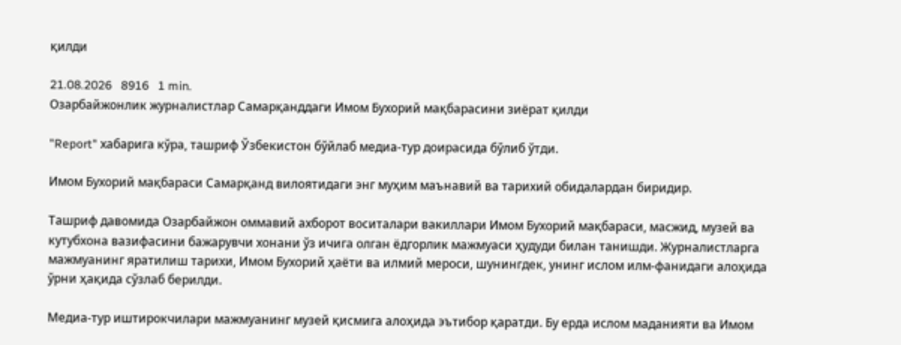қилди

21.08.2026   8916   1 min.
Озарбайжонлик журналистлар Самарқанддаги Имом Бухорий мақбарасини зиёрат қилди

"Report" хабарига кўра, ташриф Ўзбекистон бўйлаб медиа-тур доирасида бўлиб ўтди.

Имом Бухорий мақбараси Самарқанд вилоятидаги энг муҳим маънавий ва тарихий обидалардан биридир.

Ташриф давомида Озарбайжон оммавий ахборот воситалари вакиллари Имом Бухорий мақбараси, масжид, музей ва кутубхона вазифасини бажарувчи хонани ўз ичига олган ёдгорлик мажмуаси ҳудуди билан танишди. Журналистларга мажмуанинг яратилиш тарихи, Имом Бухорий ҳаёти ва илмий мероси, шунингдек, унинг ислом илм-фанидаги алоҳида ўрни ҳақида сўзлаб берилди.

Медиа-тур иштирокчилари мажмуанинг музей қисмига алоҳида эътибор қаратди. Бу ерда ислом маданияти ва Имом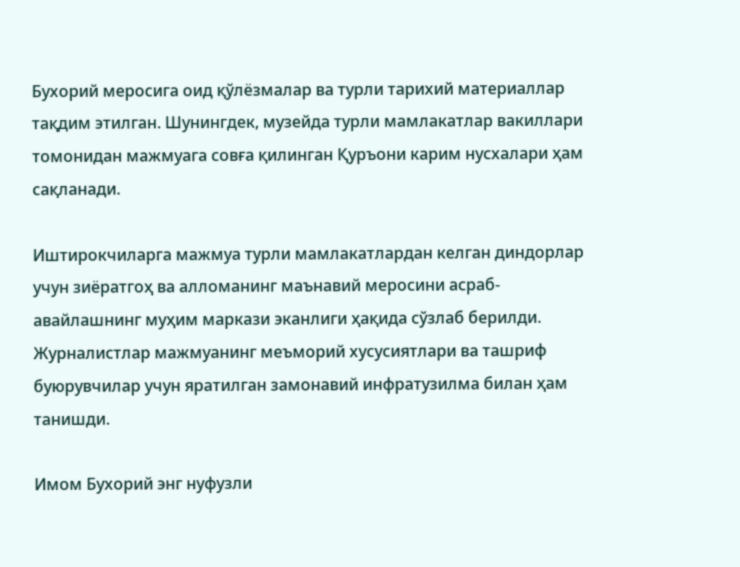Бухорий меросига оид қўлёзмалар ва турли тарихий материаллар тақдим этилган. Шунингдек, музейда турли мамлакатлар вакиллари томонидан мажмуага совға қилинган Қуръони карим нусхалари ҳам сақланади.

Иштирокчиларга мажмуа турли мамлакатлардан келган диндорлар учун зиёратгоҳ ва алломанинг маънавий меросини асраб-авайлашнинг муҳим маркази эканлиги ҳақида сўзлаб берилди. Журналистлар мажмуанинг меъморий хусусиятлари ва ташриф буюрувчилар учун яратилган замонавий инфратузилма билан ҳам танишди.

Имом Бухорий энг нуфузли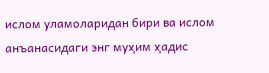ислом уламоларидан бири ва ислом анъанасидаги энг муҳим ҳадис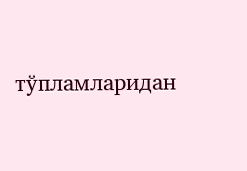тўпламларидан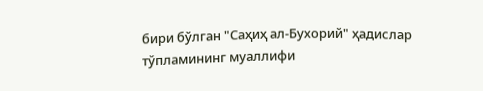бири бўлган "Саҳиҳ ал-Бухорий" ҳадислар тўпламининг муаллифи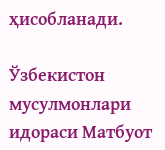ҳисобланади.

Ўзбекистон мусулмонлари идораси Матбуот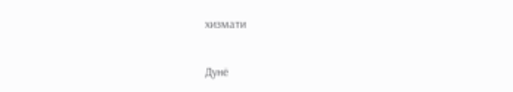хизмати

Дунё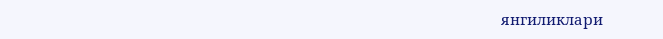янгиликлари